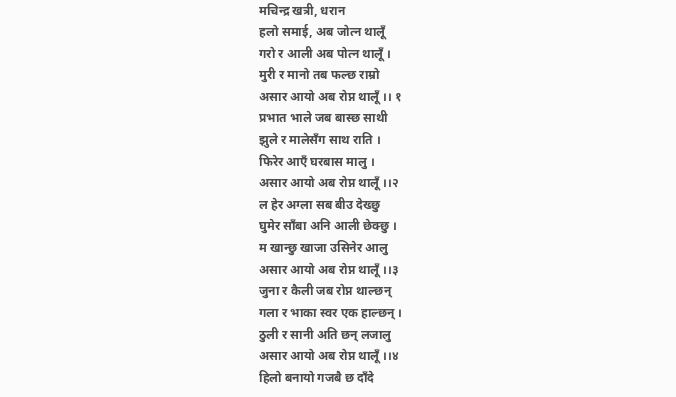मचिन्द्र खत्री, धरान
हलो समाई, अब जोत्न थालूँ
गरो र आली अब पोत्न थालूँ ।
मुरी र मानो तब फल्छ राम्रो
असार आयो अब रोप्न थालूँ ।। १
प्रभात भाले जब बास्छ साथी
झुले र मालेसँग साथ राति ।
फिरेर आएँ घरबास मालु ।
असार आयो अब रोप्न थालूँ ।।२
ल हेर अग्ला सब बीउ देख्छु
घुमेर साँबा अनि आली छेक्छु ।
म खान्छु खाजा उसिनेर आलु
असार आयो अब रोप्न थालूँ ।।३
जुना र कैली जब रोप्न थाल्छन्
गला र भाका स्वर एक हाल्छन् ।
ठुली र सानी अति छन् लजालु
असार आयो अब रोप्न थालूँ ।।४
हिलो बनायो गजबै छ दाँदे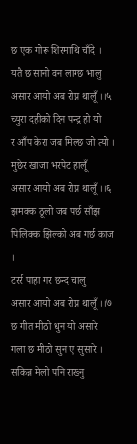छ एक गोरू शिरमाथि चाँदे ।
यतै छ सानो वन लाग्छ भालु
असार आयो अब रोप्न थालूँ ।।५
च्युरा दहीको दिन पन्द्र हो यो
र आँप केरा जब मिल्छ जो त्यो ।
मुछेर खाजा भरपेट हालूँ
असार आयो अब रोप्न थालूँ ।।६
झमक्क ठूलो जब पर्छ साँझ
पिलिक्क झिल्को अब गर्छ काज ।
टरर्र पाहा गर छन्द चालु
असार आयो अब रोप्न थालूँ ।।७
छ गीत मीठो धुन यो असारे
गला छ मीठो सुन ए सुसारे ।
सकिन्न मेलो पनि राख्नु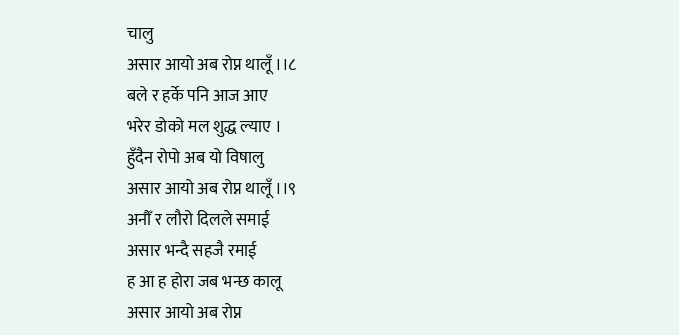चालु
असार आयो अब रोप्न थालूँ ।।८
बले र हर्के पनि आज आए
भरेर डोको मल शुद्ध ल्याए ।
हुँदैन रोपो अब यो विषालु
असार आयो अब रोप्न थालूँ ।।९
अनौँ र लौरो दिलले समाई
असार भन्दै सहजै रमाई
ह आ ह होरा जब भन्छ कालू
असार आयो अब रोप्न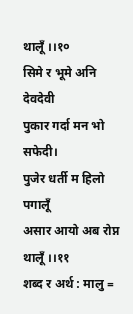थालूँ ।।१०
सिमे र भूमे अनि देवदेवी
पुकार गर्दा मन भो सफेदी।
पुजेर धर्ती म हिलो पगालूँ
असार आयो अब रोप्न थालूँ ।।११
शब्द र अर्थ : मालु =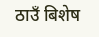ठाउँ बिशेष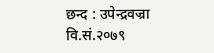छन्द : उपेन्द्रवज्रा
वि.सं.२०७९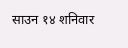साउन १४ शनिवार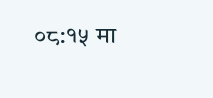०८:१५ मा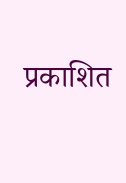प्रकाशित